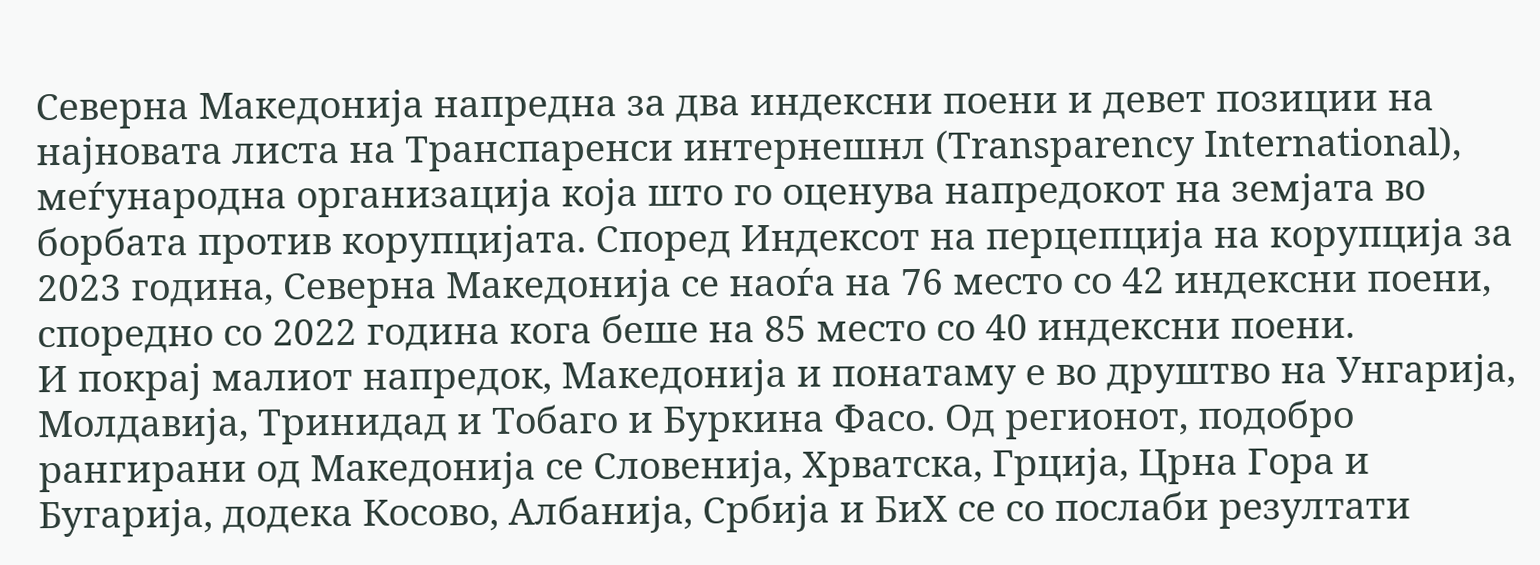Северна Македонија напредна за два индексни поени и девет позиции на најновата листа на Транспаренси интернешнл (Transparency International), меѓународна организација која што го оценува напредокот на земјата во борбата против корупцијата. Според Индексот на перцепција на корупција за 2023 година, Северна Македонија се наоѓа на 76 место со 42 индексни поени, споредно со 2022 година кога беше на 85 место со 40 индексни поени.
И покрај малиот напредок, Македонија и понатаму е во друштво на Унгарија, Молдавија, Тринидад и Тобаго и Буркина Фасо. Од регионот, подобро рангирани од Македонија се Словенија, Хрватска, Грција, Црна Гора и Бугарија, додека Косово, Албанија, Србија и БиХ се со послаби резултати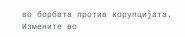во борбата против корупцијата.
Измените во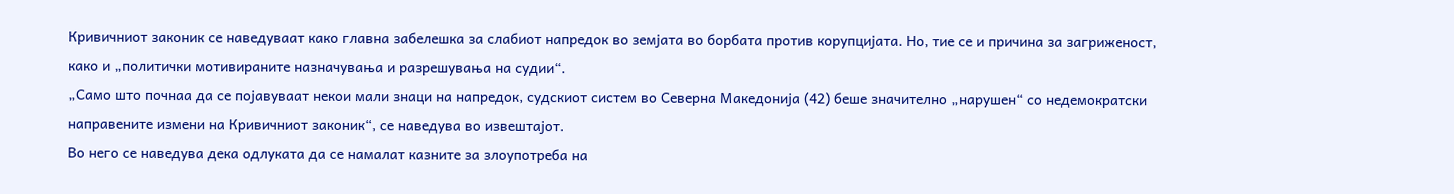Кривичниот законик се наведуваат како главна забелешка за слабиот напредок во земјата во борбата против корупцијата. Но, тие се и причина за загриженост, како и „политички мотивираните назначувања и разрешувања на судии“.
„Само што почнаа да се појавуваат некои мали знаци на напредок, судскиот систем во Северна Македонија (42) беше значително „нарушен“ со недемократски направените измени на Кривичниот законик“, се наведува во извештајот.
Во него се наведува дека одлуката да се намалат казните за злоупотреба на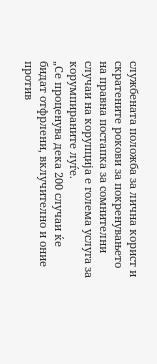службената положба за лична корист и скратените рокови за покренувањето на правна постапка за сомнителни случаи на корупција е голема услуга за корумпираните луѓе.
„Се проценува дека 200 случаи ќе бидат отфрлени, вклучително и оние против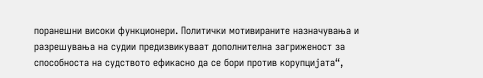поранешни високи функционери. Политички мотивираните назначувања и разрешувања на судии предизвикуваат дополнителна загриженост за способноста на судството ефикасно да се бори против корупцијата“,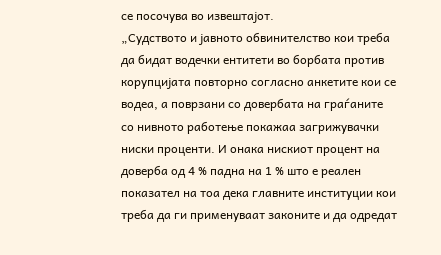се посочува во извештајот.
„Судството и јавното обвинителство кои треба да бидат водечки ентитети во борбата против корупцијата повторно согласно анкетите кои се водеа, а поврзани со довербата на граѓаните со нивното работење покажаа загрижувачки ниски проценти. И онака нискиот процент на доверба од 4 % падна на 1 % што е реален показател на тоа дека главните институции кои треба да ги применуваат законите и да одредат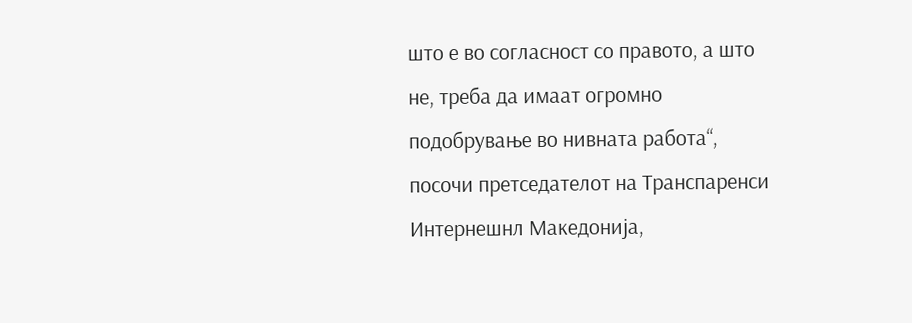што е во согласност со правото, а што не, треба да имаат огромно подобрување во нивната работа“, посочи претседателот на Транспаренси Интернешнл Македонија,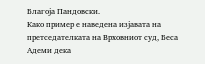Благоја Пандовски.
Како пример е наведена изјавата на претседателката на Врховниот суд, Беса Адеми дека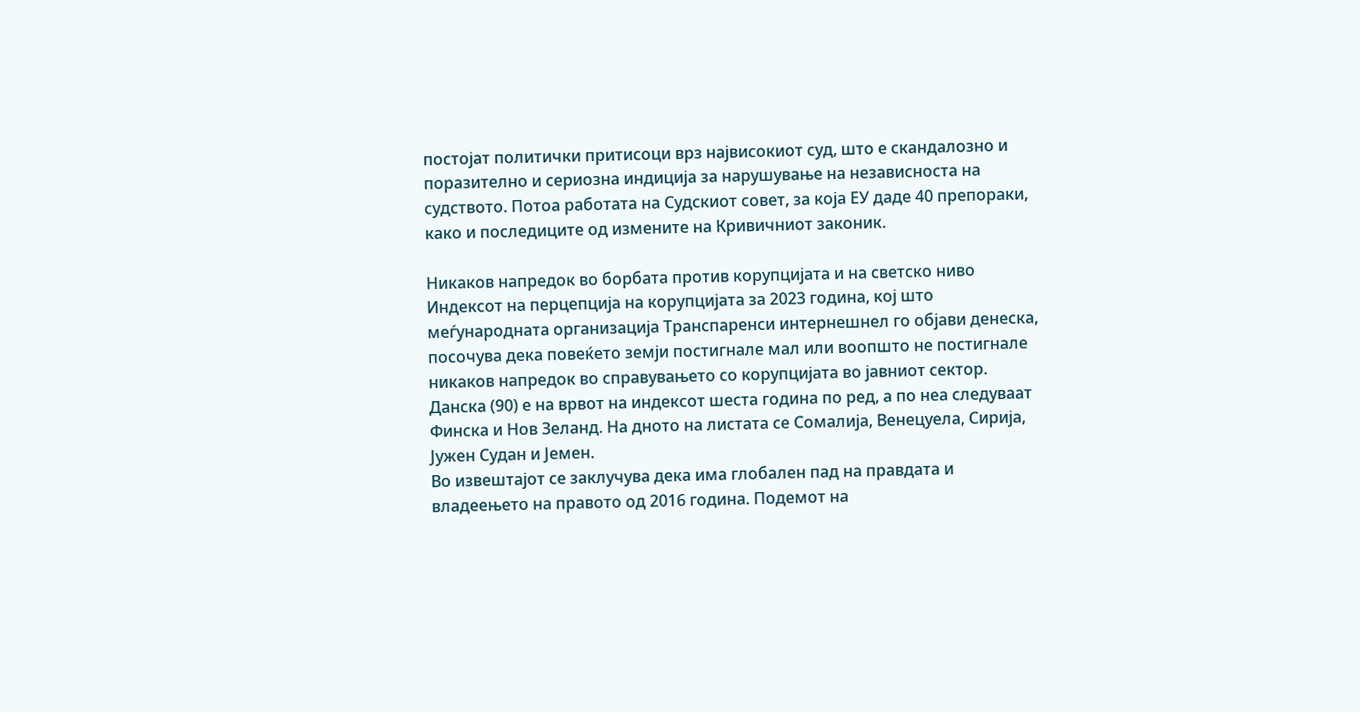постојат политички притисоци врз највисокиот суд, што е скандалозно и поразително и сериозна индиција за нарушување на независноста на судството. Потоа работата на Судскиот совет, за која ЕУ даде 40 препораки, како и последиците од измените на Кривичниот законик.

Никаков напредок во борбата против корупцијата и на светско ниво
Индексот на перцепција на корупцијата за 2023 година, кој што меѓународната организација Транспаренси интернешнел го објави денеска, посочува дека повеќето земји постигнале мал или воопшто не постигнале никаков напредок во справувањето со корупцијата во јавниот сектор.
Данска (90) е на врвот на индексот шеста година по ред, а по неа следуваат Финска и Нов Зеланд. На дното на листата се Сомалија, Венецуела, Сирија, Јужен Судан и Јемен.
Во извештајот се заклучува дека има глобален пад на правдата и владеењето на правото од 2016 година. Подемот на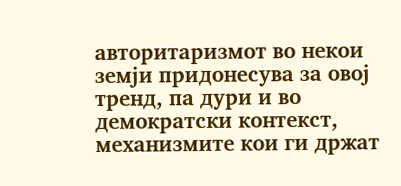авторитаризмот во некои земји придонесува за овој тренд, па дури и во демократски контекст, механизмите кои ги држат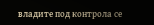владите под контрола се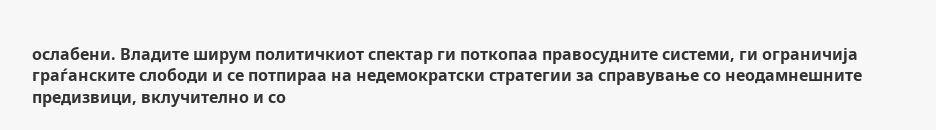ослабени. Владите ширум политичкиот спектар ги поткопаа правосудните системи, ги ограничија граѓанските слободи и се потпираа на недемократски стратегии за справување со неодамнешните предизвици, вклучително и со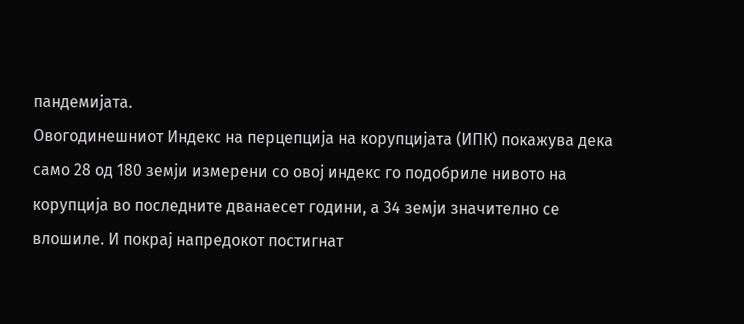пандемијата.
Овогодинешниот Индекс на перцепција на корупцијата (ИПК) покажува дека само 28 од 180 земји измерени со овој индекс го подобриле нивото на корупција во последните дванаесет години, а 34 земји значително се влошиле. И покрај напредокот постигнат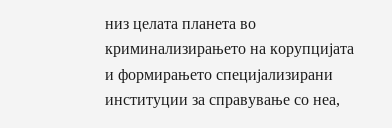низ целата планета во криминализирањето на корупцијата и формирањето специјализирани институции за справување со неа,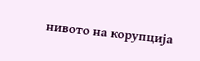нивото на корупција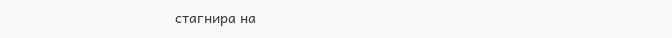стагнира на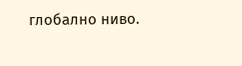глобално ниво.